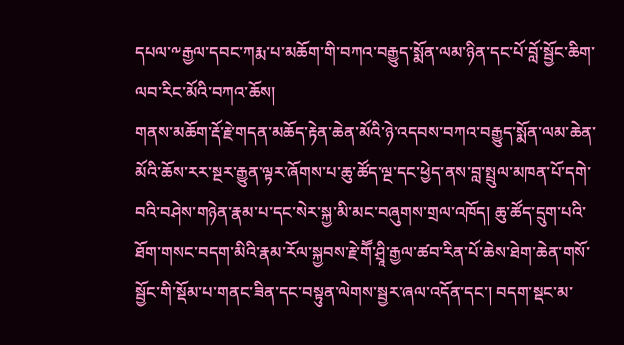དཔལ་༸རྒྱལ་དབང་ཀརྨ་པ་མཆོག་གི་བཀའ་བརྒྱུད་སྨོན་ལམ་ཉིན་དང་པོ་བློ་སྦྱོང་ཆིག་ལབ་རིང་མོའི་བཀའ་ཆོས།
གནས་མཆོག་རྡོ་རྗེ་གདན་མཆོད་རྟེན་ཆེན་མོའི་ཉེ་འདབས་བཀའ་བརྒྱུད་སྨོན་ལམ་ཆེན་མོའི་ཆོས་རར་སྔར་རྒྱུན་ལྟར་ཞོགས་པ་ཆུ་ཚོད་ལྔ་དང་ཕྱེད་ནས་བླ་སྤྲུལ་མཁན་པོ་དགེ་བའི་བཤེས་གཉེན་རྣམ་པ་དང་སེར་སྐྱ་མི་མང་བཞུགས་གྲལ་འཁོད། ཆུ་ཚོད་དྲུག་པའི་ཐོག་གསང་བདག་མིའི་རྣམ་རོལ་སྐྱབས་རྗེ་གཽ་ཤྲཱི་རྒྱལ་ཚབ་རིན་པོ་ཆེས་ཐེག་ཆེན་གསོ་སྦྱོང་གི་སྡོམ་པ་གནང་ཟིན་དང་བསྟུན་ལེགས་སྦྱར་ཞལ་འདོན་དང་། བདག་སྡང་མ་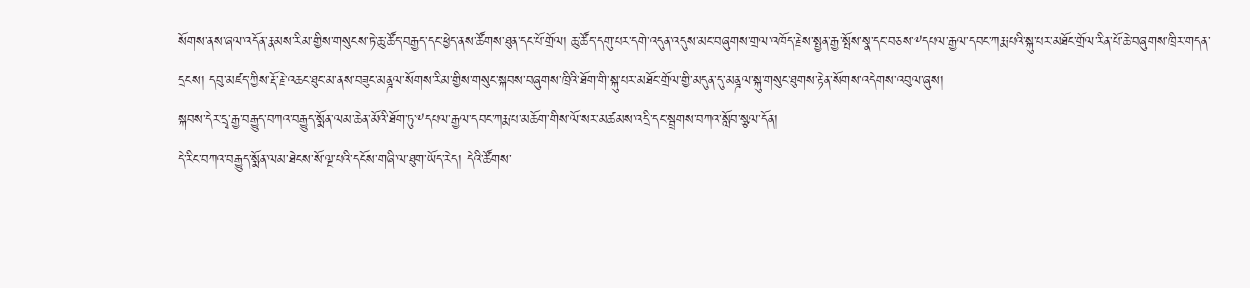སོགས་ནས་ཞལ་འདོན་རྣམས་རིམ་གྱིས་གསུངས་ཏེ་ཆུ་ཚོད་བརྒྱད་དང་ཕྱེད་ནས་ཚོགས་ཐུན་དང་པོ་གྲོལ། ཆུ་ཚོད་དགུ་པར་དགེ་འདུན་འདུས་མང་བཞུགས་གྲལ་འཁོད་རྗེས་སྤྱན་རྒྱ་སྤོས་སྣ་དང་བཅས་༸དཔལ་རྒྱལ་དབང་ཀརྨ་པའི་སྐུ་པར་མཐོང་གྲོལ་རིན་པོ་ཆེ་བཞུགས་ཁྲིར་གདན་དྲངས། དབུ་མཛད་ཀྱིས་རྡོ་རྗེ་འཆང་ཐུང་མ་ནས་བཟུང་མནྜལ་སོགས་རིམ་གྱིས་གསུང་སྐབས་བཞུགས་ཁྲིའི་ཐོག་གི་སྐུ་པར་མཐོང་གྲོལ་གྱི་མདུན་དུ་མནྜལ་སྐུ་གསུང་ཐུགས་རྟེན་སོགས་འདེགས་འབུལ་ཞུས།
སྐབས་དེར་དྲྭ་རྒྱ་བརྒྱུད་བཀའ་བརྒྱུད་སྨོན་ལམ་ཆེན་མོའི་ཐོག་ཏུ་༸དཔལ་རྒྱལ་དབང་ཀརྨ་པ་མཆོག་གིས་ལོ་སར་མཚམས་འདྲི་དང་སྦྲགས་བཀའ་སློབ་སྩལ་དོན།
དེ་རིང་བཀའ་བརྒྱུད་སྨོན་ལམ་ཐེངས་སོ་ལྔ་པའི་དངོས་གཞི་ལ་ཐུག་ཡོད་རེད། དེའི་ཚོགས་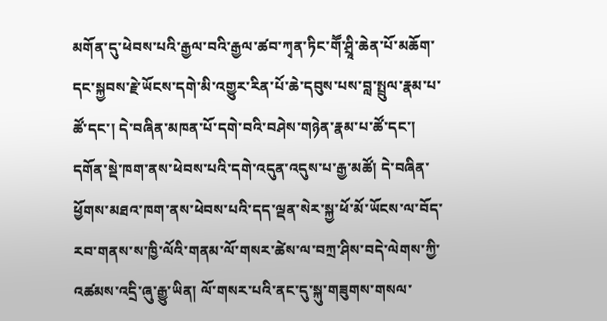མགོན་དུ་ཕེབས་པའི་རྒྱལ་བའི་རྒྱལ་ཚབ་ཀྭན་ཏིང་གཽ་ཤྲཱི་ཆེན་པོ་མཆོག་དང་སྐྱབས་རྗེ་ཡོངས་དགེ་མི་འགྱུར་རིན་པོ་ཆེ་དབུས་པས་བླ་སྤྲུལ་རྣམ་པ་ཚོ་དང་། དེ་བཞིན་མཁན་པོ་དགེ་བའི་བཤེས་གཉེན་རྣམ་པ་ཚོ་དང་། དགོན་སྡེ་ཁག་ནས་ཕེབས་པའི་དགེ་འདུན་འདུས་པ་རྒྱ་མཚོ། དེ་བཞིན་ཕྱོགས་མཐའ་ཁག་ནས་ཕེབས་པའི་དད་ལྡན་སེར་སྐྱ་ཕོ་མོ་ཡོངས་ལ་བོད་རབ་གནས་ས་ཁྱི་ལོའི་གནམ་ལོ་གསར་ཚེས་ལ་བཀྲ་ཤིས་བདེ་ལེགས་ཀྱི་འཚམས་འདྲི་ཞུ་རྒྱུ་ཡིན། ལོ་གསར་པའི་ནང་དུ་སྐུ་གཟུགས་གསལ་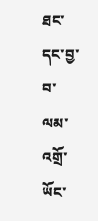ཐང་དང་བྱ་བ་ལམ་འགྲོ་ཡོང་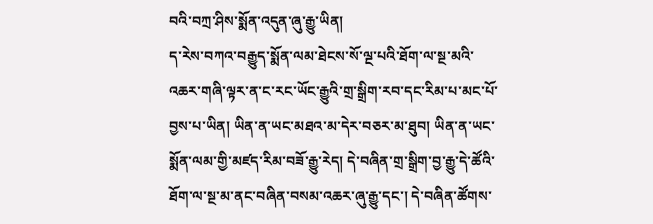བའི་བཀྲ་ཤིས་སྨོན་འདུན་ཞུ་རྒྱུ་ཡིན།
ད་རེས་བཀའ་བརྒྱུད་སྨོན་ལམ་ཐེངས་སོ་ལྔ་པའི་ཐོག་ལ་སྔ་མའི་འཆར་གཞི་ལྟར་ན་ང་རང་ཡོང་རྒྱུའི་གྲ་སྒྲིག་རབ་དང་རིམ་པ་མང་པོ་བྱས་པ་ཡིན། ཡིན་ན་ཡང་མཐའ་མ་དེར་བཅར་མ་ཐུབ། ཡིན་ན་ཡང་སྨོན་ལམ་གྱི་མཛད་རིམ་བཟོ་རྒྱུ་རེད། དེ་བཞིན་གྲ་སྒྲིག་བྱ་རྒྱུ་དེ་ཚོའི་ཐོག་ལ་སྔ་མ་ནང་བཞིན་བསམ་འཆར་ཞུ་རྒྱུ་དང་། དེ་བཞིན་ཚོགས་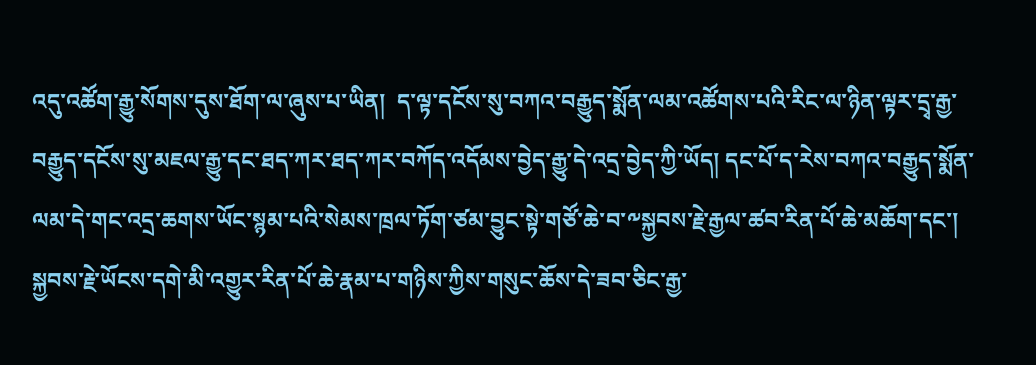འདུ་འཚོག་རྒྱུ་སོགས་དུས་ཐོག་ལ་ཞུས་པ་ཡིན།  ད་ལྟ་དངོས་སུ་བཀའ་བརྒྱུད་སྨོན་ལམ་འཚོགས་པའི་རིང་ལ་ཉིན་ལྟར་དྲྭ་རྒྱ་བརྒྱུད་དངོས་སུ་མཇལ་རྒྱུ་དང་ཐད་ཀར་ཐད་ཀར་བཀོད་འདོམས་བྱེད་རྒྱུ་དེ་འདྲ་བྱེད་ཀྱི་ཡོད། དང་པོ་ད་རེས་བཀའ་བརྒྱུད་སྨོན་ལམ་དེ་གང་འདྲ་ཆགས་ཡོང་སྙམ་པའི་སེམས་ཁྲལ་ཏོག་ཙམ་བྱུང་སྟེ་གཙོ་ཆེ་བ་༸སྐྱབས་རྗེ་རྒྱལ་ཚབ་རིན་པོ་ཆེ་མཆོག་དང་། སྐྱབས་རྗེ་ཡོངས་དགེ་མི་འགྱུར་རིན་པོ་ཆེ་རྣམ་པ་གཉིས་ཀྱིས་གསུང་ཆོས་དེ་ཟབ་ཅིང་རྒྱ་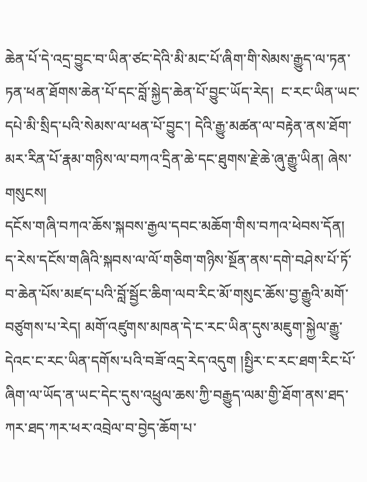ཆེན་པོ་དེ་འདྲ་བྱུང་བ་ཡིན་ཙང་དེའི་མི་མང་པོ་ཞིག་གི་སེམས་རྒྱུད་ལ་ཏན་ཏན་ཕན་ཐོགས་ཆེན་པོ་དང་བློ་སྐྱེད་ཆེན་པོ་བྱུང་ཡོད་རེད།  ང་རང་ཡིན་ཡང་དཔེ་མི་སྲིད་པའི་སེམས་ལ་ཕན་པོ་བྱུང་། དེའི་རྒྱུ་མཚན་ལ་བརྟེན་ནས་ཐོག་མར་རིན་པོ་རྣམ་གཉིས་ལ་བཀའ་དྲིན་ཆེ་དང་ཐུགས་རྗེ་ཆེ་ཞུ་རྒྱུ་ཡིན། ཞེས་གསུངས།
དངོས་གཞི་བཀའ་ཆོས་སྐབས་རྒྱལ་དབང་མཆོག་གིས་བཀའ་ཕེབས་དོན།
ད་རེས་དངོས་གཞིའི་སྐབས་ལ་ལོ་གཅིག་གཉིས་སྔོན་ནས་དགེ་བཤེས་པོ་ཏོ་བ་ཆེན་པོས་མཛད་པའི་བློ་སྦྱོང་ཆིག་ལབ་རིང་མོ་གསུང་ཆོས་བྱ་རྒྱུའི་མགོ་བཙུགས་པ་རེད། མགོ་འཛུགས་མཁན་དེ་ང་རང་ཡིན་དུས་མཇུག་སྐྱེལ་རྒྱུ་དེའང་ང་རང་ཡིན་དགོས་པའི་བཟོ་འདྲ་རེད་འདུག །སྤྱིར་ང་རང་ཐག་རིང་པོ་ཞིག་ལ་ཡོད་ན་ཡང་དེང་དུས་འཕྲུལ་ཆས་ཀྱི་བརྒྱུད་ལམ་གྱི་ཐོག་ནས་ཐད་ཀར་ཐད་ཀར་ཕར་འབྲེལ་བ་བྱེད་ཆོག་པ་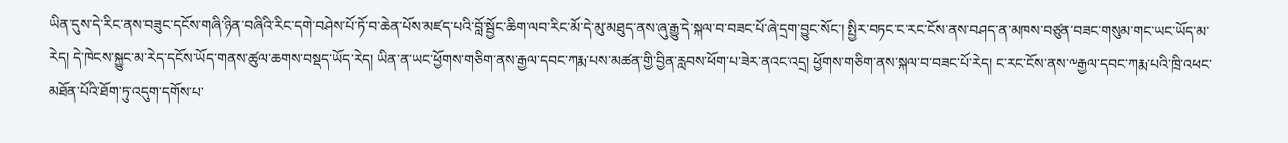ཡིན་དུས་དེ་རིང་ནས་བཟུང་དངོས་གཞི་ཉིན་བཞིའི་རིང་དགེ་བཤེས་པོ་ཏོ་བ་ཆེན་པོས་མཛད་པའི་བློ་སྦྱོང་ཆིག་ལབ་རིང་མོ་དེ་མུ་མཐུད་ནས་ཞུ་རྒྱུ་དེ་སྐལ་བ་བཟང་པོ་ཞེ་དྲག་བྱུང་སོང་། སྤྱིར་བཏང་ང་རང་ངོས་ནས་བཤད་ན་མཁས་བཙུན་བཟང་གསུམ་གང་ཡང་ཡོད་མ་རེད། དེ་ཁེངས་སྐྱུང་མ་རེད་དངོས་ཡོད་གནས་ཚུལ་ཆགས་བསྡད་ཡོད་རེད། ཡིན་ན་ཡང་ཕྱོགས་གཅིག་ནས་རྒྱལ་དབང་ཀརྨ་པས་མཚན་གྱི་བྱིན་རླབས་ཕོག་པ་ཟེར་ནའང་འདྲ། ཕྱོགས་གཅིག་ནས་སྐལ་བ་བཟང་པོ་རེད། ང་རང་ངོས་ནས་༸རྒྱལ་དབང་ཀརྨ་པའི་ཁྲི་འཕང་མཐོན་པོའི་ཐོག་ཏུ་འདུག་དགོས་པ་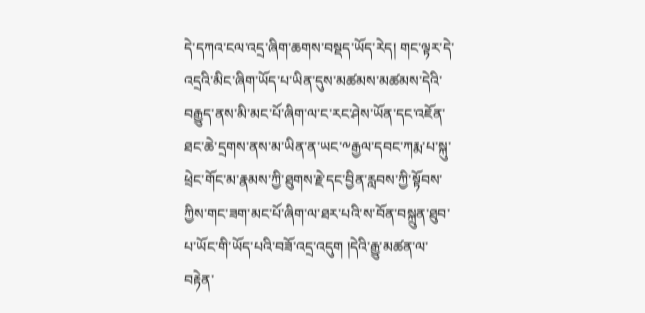དེ་དཀའ་ངལ་འདྲ་ཞིག་ཆགས་བསྡད་ཡོད་རེད། གང་ལྟར་དེ་འདྲའི་མིང་ཞིག་ཡོད་པ་ཡིན་དུས་མཚམས་མཚམས་དེའི་བརྒྱུད་ནས་མི་མང་པོ་ཞིག་ལ་ང་རང་ཤེས་ཡོན་དང་འཇོན་ཐང་ཆེ་དྲགས་ནས་མ་ཡིན་ན་ཡང་༸རྒྱལ་དབང་ཀརྨ་པ་སྐུ་ཕྲེང་གོང་མ་རྣམས་ཀྱི་ཐུགས་རྗེ་དང་བྱིན་རླབས་ཀྱི་སྟོབས་ཀྱིས་གང་ཟག་མང་པོ་ཞིག་ལ་ཐར་པའི་ས་བོན་བསྐྲུན་ཐུབ་པ་ཡོང་གི་ཡོད་པའི་བཟོ་འདྲ་འདུག །དེའི་རྒྱུ་མཚན་ལ་བརྟེན་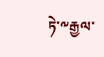ཏེ་༸རྒྱལ་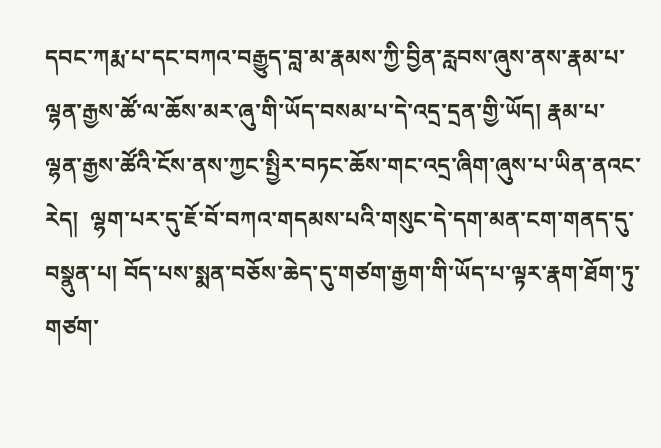དབང་ཀརྨ་པ་དང་བཀའ་བརྒྱུད་བླ་མ་རྣམས་ཀྱི་བྱིན་རླབས་ཞུས་ནས་རྣམ་པ་ལྷན་རྒྱས་ཚོ་ལ་ཆོས་མར་ཞུ་གི་ཡོད་བསམ་པ་དེ་འདྲ་དྲན་གྱི་ཡོད། རྣམ་པ་ལྷན་རྒྱས་ཚོའི་ངོས་ནས་ཀྱང་སྤྱིར་བཏང་ཆོས་གང་འདྲ་ཞིག་ཞུས་པ་ཡིན་ནའང་རེད།  ལྷག་པར་དུ་ཇོ་བོ་བཀའ་གདམས་པའི་གསུང་དེ་དག་མན་ངག་གནད་དུ་བསྣུན་པ། བོད་པས་སྨན་བཅོས་ཆེད་དུ་གཙག་རྒྱག་གི་ཡོད་པ་ལྟར་རྣག་ཐོག་ཏུ་གཙག་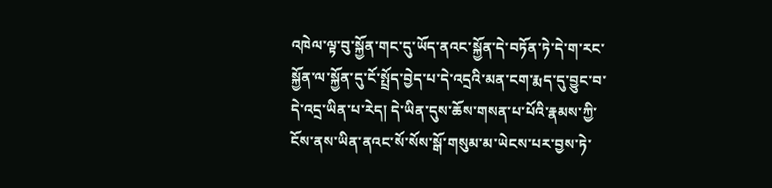འཁེལ་ལྟ་བུ་སྐྱོན་གང་དུ་ཡོད་ནའང་སྐྱོན་དེ་བཏོན་ཏེ་དེ་ག་རང་སྐྱོན་ལ་སྐྱོན་དུ་ངོ་སྤྲོད་བྱེད་པ་དེ་འདྲའི་མན་ངག་རྨད་དུ་བྱུང་བ་དེ་འདྲ་ཡིན་པ་རེད། དེ་ཡིན་དུས་ཆོས་གསན་པ་པོའི་རྣམས་ཀྱི་ངོས་ནས་ཡིན་ནའང་སོ་སོས་སྒོ་གསུམ་མ་ཡེངས་པར་བྱས་ཏེ་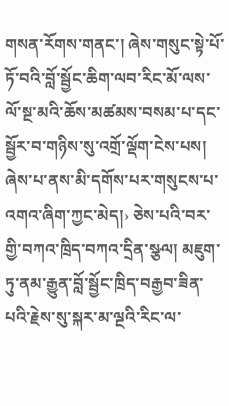གསན་རོགས་གནང་། ཞེས་གསུང་སྟེ་པོ་ཏོ་བའི་བློ་སྦྱོང་ཆིག་ལབ་རིང་མོ་ལས་ལོ་སྔ་མའི་ཆོས་མཚམས་བསམ་པ་དང་སྦྱོར་བ་གཉིས་སུ་འགྲོ་ལྡོག་ངེས་པས། ཞེས་པ་ནས་མི་དགོས་པར་གསུངས་པ་འགའ་ཞིག་ཀྱང་མེད།› ཅེས་པའི་བར་གྱི་བཀའ་ཁྲིད་བཀའ་དྲིན་སྩལ། མཇུག་ཏུ་ནམ་རྒྱུན་བློ་སྦྱོང་ཁྲིད་བརྒྱབ་ཟིན་པའི་རྗེས་སུ་སྐར་མ་ལྔའི་རིང་ལ་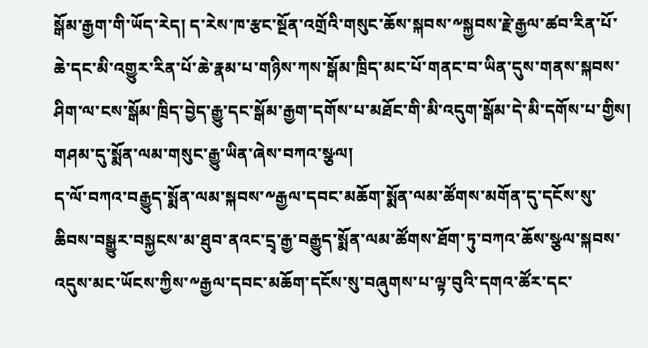སྒོམ་རྒྱག་གི་ཡོད་རེད། ད་རེས་ཁ་རྩང་སྔོན་འགྲོའི་གསུང་ཆོས་སྐབས་༸སྐྱབས་རྗེ་རྒྱལ་ཚབ་རིན་པོ་ཆེ་དང་མི་འགྱུར་རིན་པོ་ཆེ་རྣམ་པ་གཉིས་ཀས་སྒོམ་ཁྲིད་མང་པོ་གནང་བ་ཡིན་དུས་གནས་སྐབས་ཤིག་ལ་ངས་སྒོམ་ཁྲིད་བྱེད་རྒྱུ་དང་སྒོམ་རྒྱག་དགོས་པ་མཐོང་གི་མི་འདུག་སྒོམ་དེ་མི་དགོས་པ་གྱིས། གཤམ་དུ་སྨོན་ལམ་གསུང་རྒྱུ་ཡིན་ཞེས་བཀའ་སྩལ།
ད་ལོ་བཀའ་བརྒྱུད་སྨོན་ལམ་སྐབས་༸རྒྱལ་དབང་མཆོག་སྨོན་ལམ་ཚོགས་མགོན་དུ་དངོས་སུ་ཆིབས་བསྒྱུར་བསྐྱངས་མ་ཐུབ་ནའང་དྲྭ་རྒྱ་བརྒྱུད་སྨོན་ལམ་ཚོགས་ཐོག་ཏུ་བཀའ་ཆོས་སྩལ་སྐབས་འདུས་མང་ཡོངས་ཀྱིས་༸རྒྱལ་དབང་མཆོག་དངོས་སུ་བཞུགས་པ་ལྟ་བུའི་དགའ་ཚོར་དང་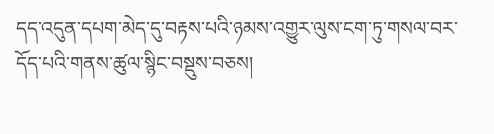དད་འདུན་དཔག་མེད་དུ་བརྟས་པའི་ཉམས་འགྱུར་ལུས་ངག་ཏུ་གསལ་བར་དོད་པའི་གནས་ཚུལ་སྙིང་བསྡུས་བཅས།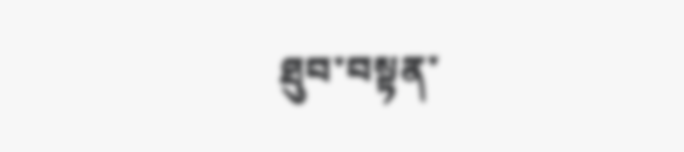ཐུབ་བསྟན་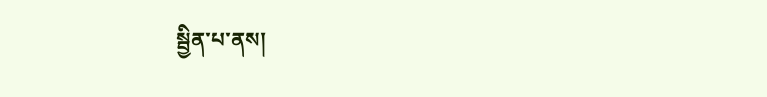སྦྱིན་པ་ནས།